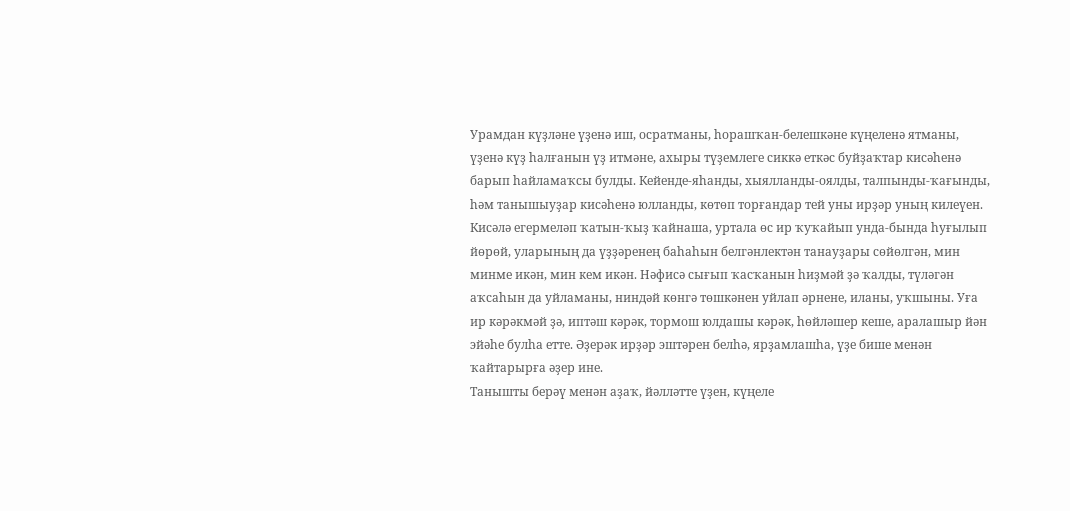Урамдан күҙләне үҙенә иш, осратманы, һорашҡан-белешкәне күңеленә ятманы, үҙенә күҙ һалғанын үҙ итмәне, ахыры түҙемлеге сиккә еткәс буйҙаҡтар кисәһенә барып һайламаҡсы булды. Кейенде-яһанды, хыялланды-оялды, талпынды-ҡағынды, һәм танышыуҙар кисәһенә юлланды, көтөп торғандар тей уны ирҙәр уның килеүен. Кисәлә егермеләп ҡатын-ҡыҙ ҡайнаша, уртала өс ир ҡуҡайып унда-бында һуғылып йөрөй, уларының да үҙҙәренең баһаһын белгәнлектән танауҙары сөйөлгән, мин минме икән, мин кем икән. Нәфисә сығып ҡасҡанын һиҙмәй ҙә ҡалды, түләгән аҡсаһын да уйламаны, ниндәй көнгә төшкәнен уйлап әрнене, иланы, уҡшыны. Уға ир кәрәкмәй ҙә, иптәш кәрәк, тормош юлдашы кәрәк, һөйләшер кеше, аралашыр йән эйәһе булһа етте. Әҙерәк ирҙәр эштәрен белһә, ярҙамлашһа, үҙе бише менән ҡайтарырға әҙер ине.
Танышты берәү менән аҙаҡ, йәлләтте үҙен, күңеле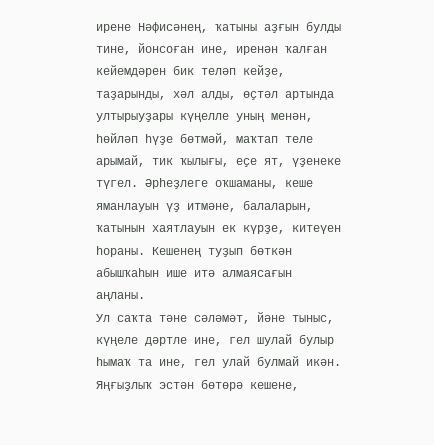ирене Нәфисәнең, ҡатыны аҙғын булды тине, йонсоған ине, иренән ҡалған кейемдәрен бик теләп кейҙе, таҙарынды, хәл алды, өҫтәл артында ултырыуҙары күңелле уның менән, һөйләп һүҙе бөтмәй, маҡтап теле арымай, тик ҡылығы, еҫе ят, үҙенеке түгел. Әрһеҙлеге оҡшаманы, кеше яманлауын үҙ итмәне, балаларын, ҡатынын хаятлауын ек күрҙе, китеүен һораны. Кешенең туҙып бөткән абышҡаһын ише итә алмаясағын аңланы.
Ул саҡта тәне сәләмәт, йәне тыныс, күңеле дәртле ине, гел шулай булыр һымаҡ та ине, гел улай булмай икән.
Яңғыҙлыҡ эстән бөтөрә кешене,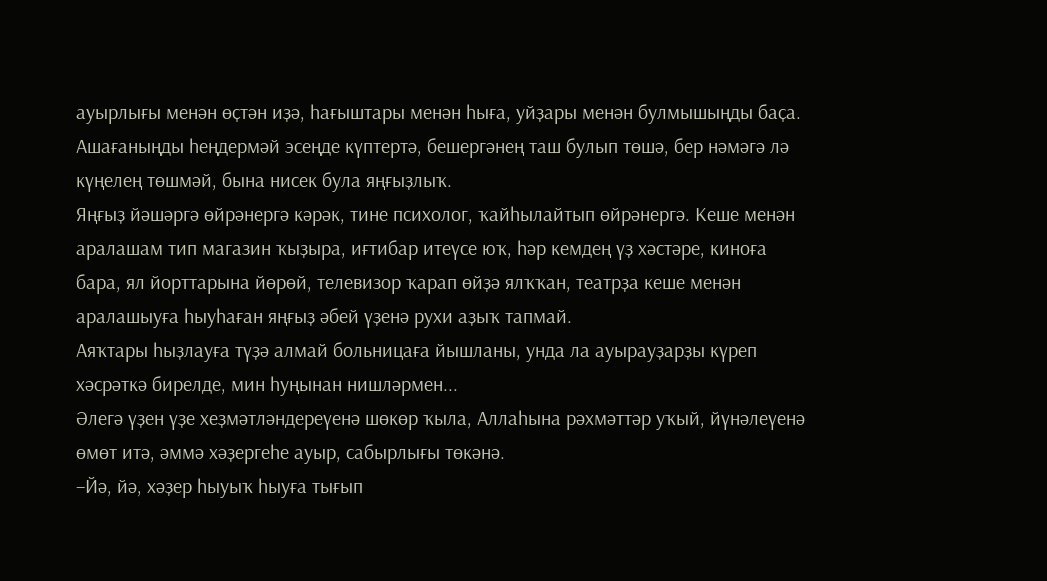ауырлығы менән өҫтән иҙә, һағыштары менән һыға, уйҙары менән булмышыңды баҫа. Ашағаныңды һеңдермәй эсеңде күптертә, бешергәнең таш булып төшә, бер нәмәгә лә күңелең төшмәй, бына нисек була яңғыҙлыҡ.
Яңғыҙ йәшәргә өйрәнергә кәрәк, тине психолог, ҡайһылайтып өйрәнергә. Кеше менән аралашам тип магазин ҡыҙыра, иғтибар итеүсе юҡ, һәр кемдең үҙ хәстәре, киноға бара, ял йорттарына йөрөй, телевизор ҡарап өйҙә ялҡҡан, театрҙа кеше менән аралашыуға һыуһаған яңғыҙ әбей үҙенә рухи аҙыҡ тапмай.
Аяҡтары һыҙлауға түҙә алмай больницаға йышланы, унда ла ауырауҙарҙы күреп хәсрәткә бирелде, мин һуңынан нишләрмен...
Әлегә үҙен үҙе хеҙмәтләндереүенә шөкөр ҡыла, Аллаһына рәхмәттәр уҡый, йүнәлеүенә өмөт итә, әммә хәҙергеһе ауыр, сабырлығы төкәнә.
–Йә, йә, хәҙер һыуыҡ һыуға тығып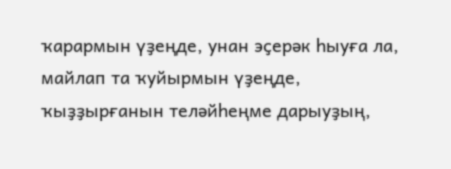ҡарармын үҙеңде, унан эҫерәк һыуға ла, майлап та ҡуйырмын үҙеңде, ҡыҙҙырғанын теләйһеңме дарыуҙың,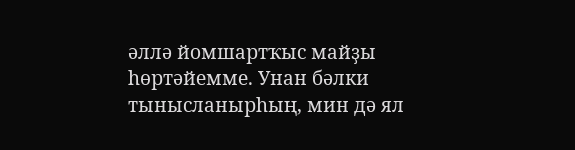әллә йомшартҡыс майҙы һөртәйемме. Унан бәлки тынысланырһың, мин дә ял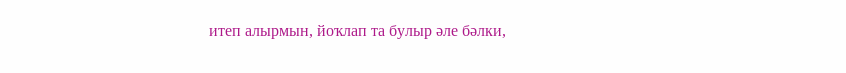итеп алырмын, йоҡлап та булыр әле бәлки,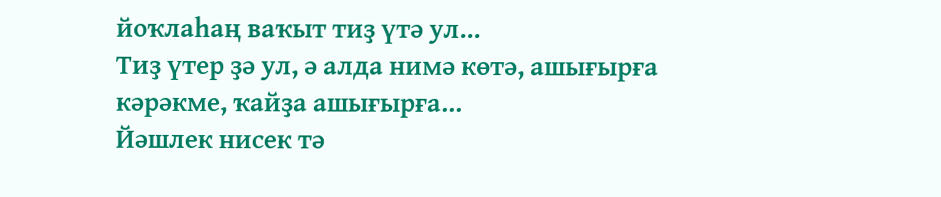йоҡлаһаң ваҡыт тиҙ үтә ул...
Тиҙ үтер ҙә ул, ә алда нимә көтә, ашығырға кәрәкме, ҡайҙа ашығырға...
Йәшлек нисек тә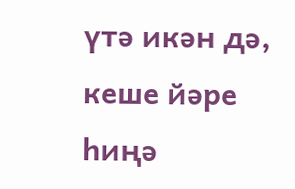үтә икән дә, кеше йәре һиңә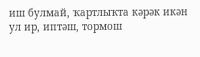иш булмай, ҡартлыҡта кәрәк икән ул ир, иптәш, тормош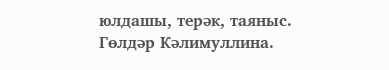юлдашы, терәк, таяныс.
Гөлдәр Кәлимуллина.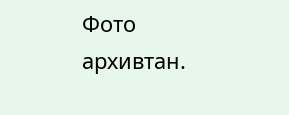Фото архивтан.